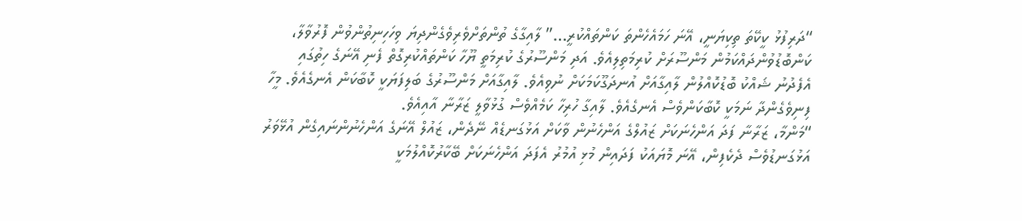“ދަރިފުޅު ކީކޭތަ ތިކިޔަނީ، އޭނަ ހަމައެހެންތަ ކަންތައްކުރީ…” ލާއިގާގެ ތުންތަށްވެރިވެގެންދިޔަ ވިހަހިނިތުންވުން ފޮރުވާލާ، ކަންބޮޑުވުންދައްކަމުން މަންސޫރަށް ކުރިމަތިލިއެވެ. އަދި މަންސޫރުގެ ކުރިމަތީ ޔޫހާ ކަންތައްކުރިގޮތް ފެނި އޭނަގެ ހިތުގައި އެފެދުނު ޝައްކު ބޮޑުކޮއްލުން ލާއިގާއަށް އުނދަގޫކަމަކަށް ނުވިއެވެ. ލާއިގާއަށް މަންސޫރުގެ ބަލިފަޔަކީ ކޮބާކަން އެނގެއެވެ. މީހާ ފިނިވެގެންދާ ނަމަކީ ކޮބާކަންވެސް އެނގެއެވެ. ލާއިގާ ހުރިހާ ކަމެއްވެސް ގުޅުވާލީ ޒަރާނާ އާއިއެވެ.
“މަންމާ، ޒަރާނާ ފަދަ އަންހެނަކަށް ޒައުލްގެ އަންހެނުން ވާކަށް އަޅުގަނޑެއް ނޭދެން، ޒައުލް އޭނަގެ އަންހެނުންނައިގެން އުޅޭވަރު އަޅުގަނޑުވެސް ދެކެފިން، އޭނަ މޮޔައަކު ފަދައިން މުޅި އުމުރު އެފަދަ އަންހެނަކަށް ބޭކާރުކޮއްލުމަކީ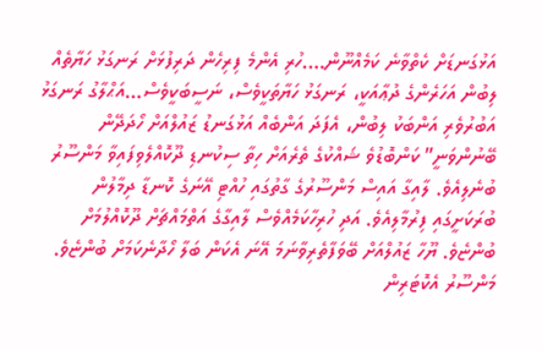އަޅުގަނޑަށް ކެތްވާނެ ކަމެއްނޫން….ހުރި އެންމެ ފިރިހެން ދަރިފުޅަށް ރަނގަޅު ހަޔާތެއް ލިބުން އަހަރެންގެ ދުޢާއަކީ، ރަނގަޅު ހަޔާތަކީވެސް، ނަސީބަކީވެސް…އަޙްލާގު ރަނގަޅު އަބުރުވެރި އަންބަކު ލިބުން، އެފަދަ އަންބެއް އަޅުގަނޑު ޒައުލްއަށް ހޯދަދޭން ބޭނުންވަނީ” ކަންބޮޑުވެ ޝައްކުގެ ތެރެއަށް ހިތާ ސިކުނޑި ދޫކޮއްލެވިފައިވާ މަންސޫރު ބުނެލިއެވެ. ލާއިގާ އައިސް މަންސޫރުގެ ގާތުގައި ހުއްޓި އޭނަގެ ކޮނޑާ ދިމާލުން ބުރަކަށީގައި ފިރުމާލިއެވެ. އަދި ހުރިހާކަމެއްވެސް ލާއިގާގެ އަތްމައްޗަށް ދޫކޮއްލުމަށް ބުންޏެވެ. ޔޫހާ ޒައުލްއަށް ބޭވަފާތެރިވާނަމަ އޭނަ އެކަން ބަލާ ހޯދާނެކަމަށް ބުންޏެވެ. މަންސޫރު އެކޮޓަރިން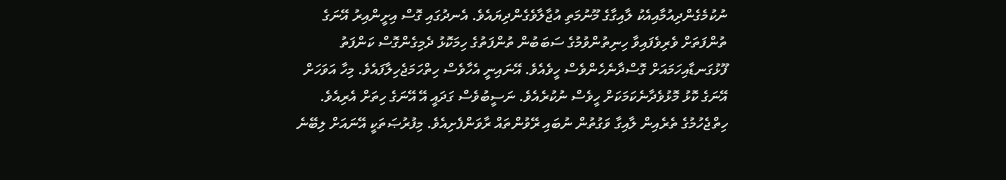ނުކުމެގެންދިއުމާއިއެކު ލާއިގާގެ މޫނުމަތި އުޖާލާވެގެންދިޔައެވެ. އެނދުގައި ގޮސް އިށީންއިރު އޭނަގެ ތުންފަތަށް ވެރިވެފައިވާ ހިނިތުންވުމުގެ ސަބަބުން ތުންފަތުގެ ހިމަކޮޅު ދެމިގެންގޮސް ކަންފަތު ފޫޅުގަނޑާއިހަމައަށް ގޮސްދާނެހެންވެސް ހީވެއެވެ. އޭނައިނީ އެހާވެސް ހިތްހަމަޖެހިލާފައެވެ. މިހާ އަވަހަށް އޭނަގެ ކޮޅު މޮޅުވެދާނެކަމަކަށް ހީވެސް ނުކުރެއެވެ. ނަސީބުވެސް ގަދައީ އޭ އޭނަގެ ހިތަށް އެރިއެވެ. ހިތްޖެހުމުގެ ތެރެއިން ލާއިގާ ވަގުތުން ނުބައި ރޭވުންތައް ރާވަންފެށިއެވެ. މިފުރުޞަތަކީ އޭނައަށް ލިބޭނެ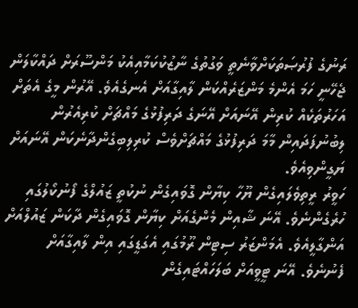ރަނުގެ ފުރުޞަތަކަށްވާނެތީ ވަގުތުގެ ނާޒުކުކަމާއިއެކު މަންސޫރަށް ދައްކާލަން ޖެހޭނީ ހަމަ އެންމެ މަންޒަރެއްކަން ލާއިގާއަށް އެނގެއެވެ. އޭރުން މީގެ އެތަށް އަހަރުތަކެއް ކުރިން އޭނައަށް އޭނަގެ ދަރިފުޅުގެ މައްޗަށް ކުރިއެރުން ލިބުނުފަދައިން މާމަ ދަރިފުޅުގެ މައްޗަށްވެސް ކުރިލިބިގެންދާނެކަން އޭނައަށް ޔަގީންވިއެވެ.
ހަވީރު ރީތިވެލައިގެން ޔޫހާ ކިޔާން ގޮވައިގެން ނުކުތީ ޒައުލްގެ ފޯނުކޯލުގައި ހުރެގެންނެވެ. އޭނަ ޝާއިން މެންގެއަށް ކިޔާން ގޮވައިގެން ދާކަން ޒައުލްއަށް އަންގާލީއެވެ. އެމަންޒަރު ސިޓިން ރޫމުގައި އެގަޑީގައި އިން ލާއިގާއަށް ފެނުނެވެ. އޭނަ ޓީވީއަށް ބަލަހައްޓައިގެން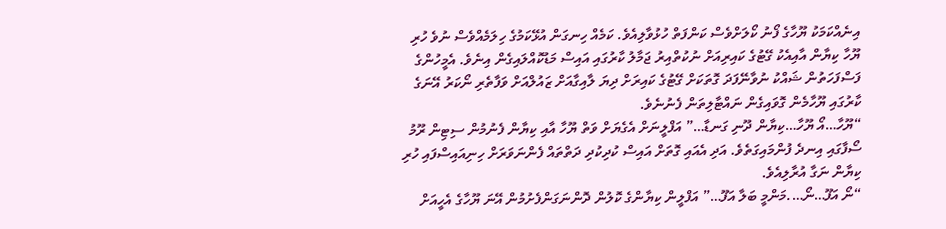އިނެއްކަމަކު ޔޫހާގެ ފޯނު ކޯލަށްވެސް ކަންފަތް ހުޅުވާލިއެވެ. ކަމެއް ހިނގަން އުޅޭކަމުގެ ހިލަމެއްވެސް ނުވެ ހުރި ޔޫހާ ކިޔާން އާއިއެކު ގޭޓުގެ ކައިރިއަށް ނުކުތްއިރު ޖަމާލު ކާރުގައި އައިސް މަޑުކޮއްލައިގެން އިނެވެ. އެމީހުންގެ ފަސްފަހަތުން ޝައްކު ނުވާނޭފަދަ ގޮތަކަށް ގޭޓުގެ ކައިރަށް ދިޔަ ލާއިގާއަށް ޒައުލްއަށް ވަފާތެރި ނޯކަރު އޭނަގެ ކާރުގައި ޔޫހާމެން ގޮވައިގެން ނައްޓާލިތަން ފެނުނެވެ.
“ޔޫހާ…އޯ ޔޫހާ…ކިޔާން ދޫނި ގަނޑާ…” އަފްލީނަށް އެގެޔަށް ވަތް ޔޫހާ އާއި ކިޔާން ފެނުމުން ސިޓިން ރޫމު ސޯފާގައި އިނދެ ފުންމައިގަތެވެ. އަދި އެއައި ގޮތަށް އައިސް ކުދިކުދި ދަތްތައް ފެންނަވަރަށް ހިނިއައިސްފައި ހުރި ކިޔާން ނަގާ އުރާލިއެވެ.
“ނޯ އަފޫ…ނޯ….މަންމީ ބަލާ އަފޫ…” އަފްލީން ކިޔާންގެ ކޮލުން ދޮންނަގަންފެށުމުން އޭނަ ޔޫހާގެ އެހީއަށް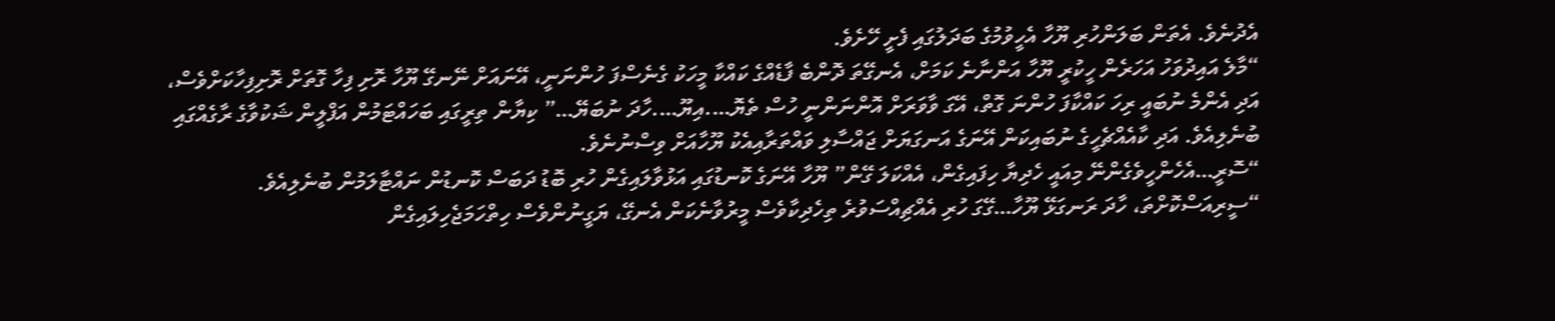އެދުނެވެ. އެތަން ބަލަންހުރި ޔޫހާ އެހީވުމުގެ ބަދަލުގައި ފެށީ ހޭށެވެ.
“މާލެ އައިދުވަހު އަހަރެން ހީކުރީ ޔޫހާ އަންނާނެ ކަމަށް، އެނގޭތަ ދޮންބެ ފާޑެއްގެ ކައްކާ މީހަކު ގެނެސްފަ ހުންނަނީ، އޭނައަށް ނޭނގޭ ޔޫހާ ރޮށި ފިހާ ގޮތަށް ރޮށިފިހާކަށްވެސް، އަދި އެންމެ ނުބައީ ރިހަ ކައްކާފަ ހުންނަ ގޮތް، އޭގަ ވާވަރަށް އޮންނަންނީ ހުސް ތެޔޮ….އިޔޫ….ހާދަ ނުބަޔޭ…” ކިޔާން ތިރީގައި ބަހައްޓަމުން އަފްލީން ޝަކުވާގެ ރާގެއްގައި ބުނެލިއެވެ. އަދި ކާއެއްޗެހީގެ ނުބައިކަން އޭނަގެ އަނގަޔަށް ޖައްސާލި ވައްތަރާއިއެކު ޔޫހާއަށް ވިސްނުނެވެ.
“ސޮރީ…އެހެންހީވެގެންނޭ މިއައީ ހެދިޔާ ހިފައިގެން، އެއްކަލަ ގޭން” ޔޫހާ އޭނަގެ ކޮނޑުގައި އަޅުވާލައިގެން ހުރި ބޮޑު ދަބަސް ކޮނޑުން ނައްޓާލަމުން ބުނެލިއެވެ.
“ސީރިއަސްކޮށްތަ، ހާދަ ރަނގަޅޭ ޔޫހާ…ގޭގަ ހުރި އެއްޗިއްސަވުރެ ތިހެދިކާވެސް މީރުވާނެކަން އެނގޭ، ޔަގީނުންވެސް ހިތްހަމަޖެހިލައިގެން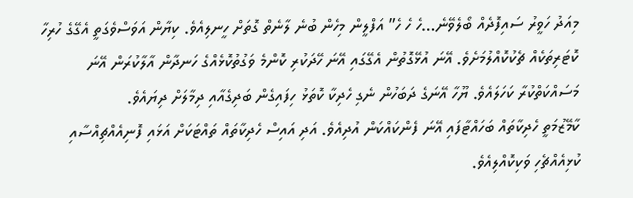މިއަދު ހަވީރު ސައިފޮދެއް ބޯލެވޭނެ…ހެ ހެ ހެ” އަފްލީން މިހެން ބުނެ ލާނެތް ގޮތަށް ހީނލިއެވެ. ކިޔާން އަވަސްވެގަތީ އެގޭގެ ހުރިހާ ކޮޓަރިތަކެއް ޗެކުކޮއްލުމަށެވެ. އޭނަ އުޅޭގޮތުން އެގޭގައި އޭނަ ހޭދަކުރި ކޮންމެ ވަގުތުކޮޅެއްގެ ހަނދާން އާލާކުރަން އޭނަ މަސައްކަތްކުރާ ކަހަލައެވެ. ޔޫހާ އޭނަގެ ދަބަހުން ނެގި ހެދިކާ ކޮތަޅު ހިފައިގެން ބަދިގެއާއި ދިމާލަށް ދިޔައެވެ.
ކާމޭޒުމަތީ ހެދިކާތައް ބަހައްޓާފައި އޭނަ ފެންކައްކަން އުދިއެވެ. އަދި އައިސް ހެދިކާތައް ތައްޓަކަށް އަޅައި ފޮނިއެއްޗިއްސާއި ކުޅިއެއްޗެހި ވަކިކޮއްލިއެވެ.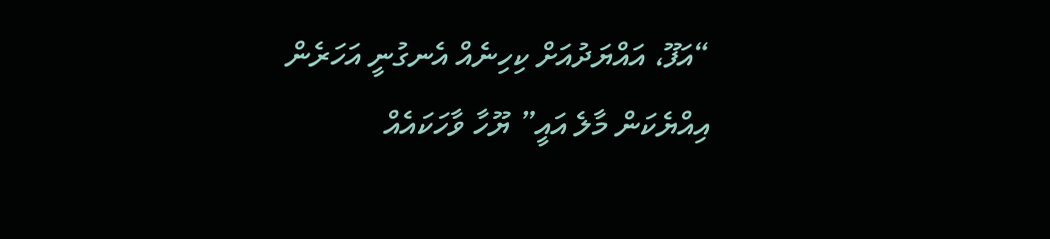“އަފޫ، އައްޔަދުއަށް ކިހިނެއް އެނގުނީ އަހަރެން އިއްޔެކަން މާލެ އައީ” ޔޫހާ ވާހަކައެއް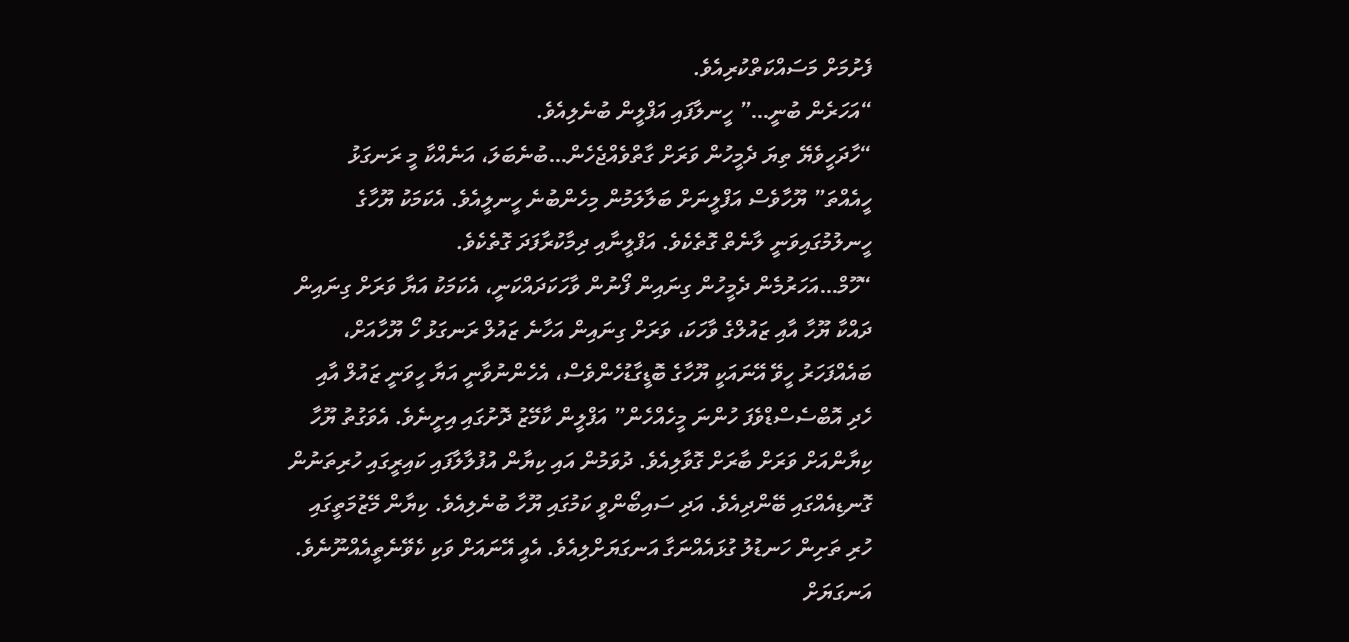ފެށުމަށް މަސައްކަތްކުރިއެވެ.
“އަހަރެން ބުނީ…” ހީނލާފައި އަފްލީން ބުނެލިއެވެ.
“ހާދަހީވެޔޭ ތިޔަ ދެމީހުން ވަރަށް ގާތްވެއްޖެހެން…ބުނެބަލަ، އަނެއްކާ މީ ރަނގަޅު ހީއެއްތަ” ޔޫހާވެސް އަފްލީނަށް ބަލާލަމުން މިހެންބުނެ ހީނލީއެވެ. އެކަމަކު ޔޫހާގެ ހީނލުމުގައިވަނީ ލާނެތް ގޮތެކެވެ. އަފްލީނާއި ދިމާކުރާފަދަ ގޮތެކެވެ.
“ހޫމް…އަހަރުމެން ދެމީހުން ގިނައިން ފޯނުން ވާހަކަދައްކަނީ، އެކަމަކު އަޔާ ވަރަށް ގިނައިން ދައްކާ ޔޫހާ އާއި ޒައުލްގެ ވާހަކަ، ވަރަށް ގިނައިން އަހާނެ ޒައުލް ރަނގަޅު ހޯ ޔޫހާއަށް، ބައެއްފަހަރު ހީވޭ އޭނައަކީ ޔޫހާގެ ބޮޑީގާޑުހެންވެސް، އެހެންނުވާނީ އަޔާ ހީވަނީ ޒައުލް އާއި ހެދި އޮބްސެސްޑްވެފަ ހުންނަ މީހެއްހެން” އަފްލީން ކާމޭޒު ދޮށުގައި އިށީނެވެ. އެވަގުތު ޔޫހާ ކިޔާންއަށް ވަރަށް ބާރަށް ގޮވާލިއެވެ. ދުވަމުން އައި ކިޔާން އުފުލާލާފައި ކައިރީގައި ހުރިތަނުން ގޮނޑިއެއްގައި ބޭންދިއެވެ. އަދި ސައިބޯންވީ ކަމުގައި ޔޫހާ ބުނެލިއެވެ. ކިޔާން މޭޒުމަތީގައި ހުރި ތަށިން ހަނޑުލު ގުޅައެއްނަގާ އަނގަޔަށްލިއެވެ. އެއީ އޭނައަށް ވަކި ކެވޭނެތީއެއްނޫނެވެ. އަނގަޔަށް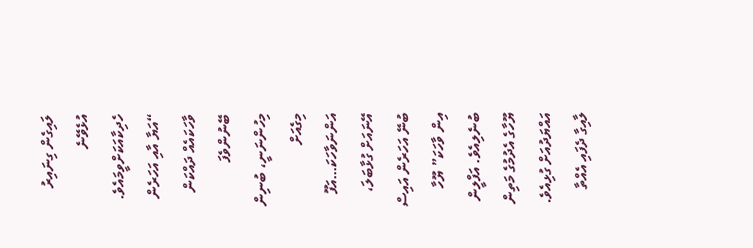ލައިގެން ގިނައިރު އުޅެވޭނެ ހެދިކާއަކަށްވީމައެވެ.
“އަޔާ އާއި އަހަރެން ވާހަކައެއް ދައްކަން ބޭނުންވެފަ މިހުންނަނީ، ބުނިން މިގެއަށް އަންނަވާހަކަ…އަފޫ އޭނައަށް ގުޅާބަލަ، ބުނޭ އަހަރެން އައިސް އިން ވާހަކަ” ޔޫހާ ބުނެލިއެވެ. އަފްލީން ޔޫހާގެ އެދުމުގެ މަތިން އައްޔަދުއަށް ގުޅިއެވެ.
ލާއިގާ ދެފައި އެއްތާ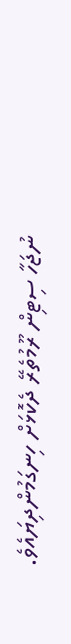ނުޖަހާ ސިޓިން ރޫމުތެރޭ ދެކޮޅަށް ހިނގަމުންދިޔައެވެ.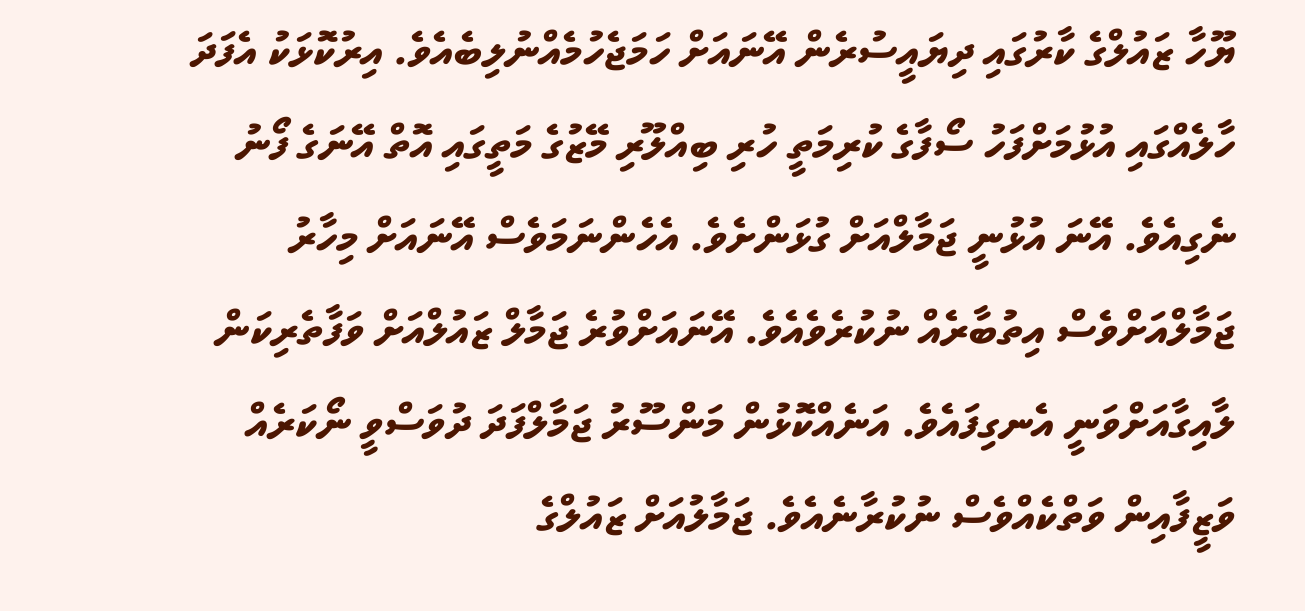ޔޫހާ ޒައުލްގެ ކާރުގައި ދިޔައީސުރެން އޭނައަށް ހަމަޖެހުމެއްނުލިބެއެވެ. އިރުކޮޅަކު އެފަދަ ހާލެއްގައި އުޅުމަށްފަހު ސޯފާގެ ކުރިމަތީ ހުރި ބިއްލޫރި މޭޒުގެ މަތީގައި އޮތް އޭނަގެ ފޯނު ނެގިއެވެ. އޭނަ އުޅުނީ ޖަމާލްއަށް ގުޅަންށެވެ. އެހެންނަމަވެސް އޭނައަށް މިހާރު ޖަމާލްއަށްވެސް އިތުބާރެއް ނުކުރެވެއެވެ. އޭނައަށްވުރެ ޖަމާލް ޒައުލްއަށް ވަފާތެރިކަން ލާއިގާއަށްވަނީ އެނގިފައެވެ. އަނެއްކޮޅުން މަންސޫރު ޖަމާލްފަދަ ދުވަސްވީ ނޯކަރެއް ވަޒީފާއިން ވަތްކެއްވެސް ނުކުރާނެއެވެ. ޖަމާލުއަށް ޒައުލްގެ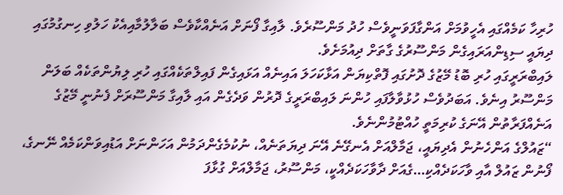ހުރިހާ ކަމެއްގައި އެހީވުމަށް އަންގާފަވަނީވެސް ހުދު މަންސޫރެވެ. ލާއިގާ ފޯނަށް އަނެއްކާވެސް ބަލާލުމާއިއެކު ހަލުވި ހިނގުމުގައި ދިޔައީ ސިޑިންއަރައިގެން މަންސޫރުގެ ގާތަށް ދިއުމަށެވެ.
ލައިބްރަރީގައި ހުރި ބޮޑު މޭޒުގެ ދޮށުގައި ފޮތްކިޔަން އަޅާކަހަލަ އައިނެއް އަޅައިގެން ފައިލްތަކެއްގައި ހުރި ލިޔުންތަކެއް ބަލަން މަންސޫރު އިނެވެ. އަބަދުވެސް ހުޅުވާލާފައި ހުންނަ ލައިބްރަރީގެ ދޮރުން ވަދެގެން އައި ލާއިގާ މަންސޫރަށް ފެނުނީ މޭޒުގެ އަނެއްފަރާތުން އޭނަގެ ކުރިމަތީ ހުއްޓުމުންނެވެ.
“ޒައުލްގެ އަންހެނުން އެދިޔައީ، ޖަމާލްއަށް އެނގޭނެ އޭނަ ދިޔަތަނެއް، ނުކުމެގެންދަމުން އަހަންނަށް އަޑުއިވަންކަމެއް ނޭނގެ، ފޯނުން ޒައުލް އާއި ވާހަކަދެއްކި…ގެއަށް ދާވާހަކަދެއްކީ، މަންސޫރު، ޖަމާލްއަށް ގުޅާފަ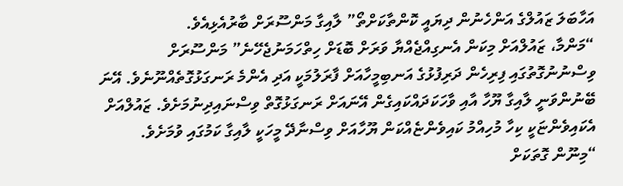އަހާބަލަ ޒައުލްގެ އަންހެނުން ދިޔައީ ކޮންތާކަށްތޯ” ލާއިގާ މަންސޫރަށް ބާރުއެޅިއެވެ.
“މަންމާ، ޒައުލްއަށް މިކަން އެނގިއްޖެއްޔާ ވަރަށް ބޮޑަށް ހިތްހަމަނުޖެހޭނެ” މަންސޫރަށް ވިސްނުނުގޮތުގައި ފިރިހެން ދަރިފުޅުގެ އަނބިމީހާއަށް ފާރަލުމަކީ އަދި އެންމެ ރަނގަޅުގޮތެއްނޫނެވެ. އޭނަ ބޭނުންވަނީ ލާއިގާ ޔޫހާ އާއި ވާހަކަދައްކައިގެން އޭނައަށް ރަނގަޅުގޮތް ވިސްނައިދިނުމަށެވެ. ޒައުލްއަށް އެކައިވެންޏަކީ ކިހާ މުހިއްމު ކައިވެންޏެއްކަން ޔޫހާއަށް ވިސްނާދޭ މީހަކީ ލާއިގާ ކަމުގައި ވުމަށެވެ.
“މިނޫން ގޮތަކަށް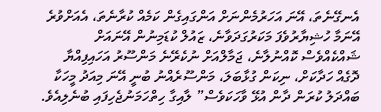އެނގޭނެތަ، އޭނަ އަހަރުމެންނަށް އަންގައިގެން ކަމެއް ކުރާނެތަ، އެއަށްވުރެ އޭނަމާ ހުޝިޔާރުވެފަ މަކަރުގަދަވާނެ، ޒައުލް ކުޑަމިނުން އޭނައަށް ޝައްކެއްވެސް ކޮއްނުލާނެ، ޖަމާލްއަށް ނުކެރޭނެ މަންސޫރު އަހައިފިއްޔާ ދޮގެއް ހަދާކަށް، ނިކަން ގުޅާބަލަ، މަންސޫރެއްނު ބުނީ އޭނަ މިއަދު މީހަކާ ބައްދަލު ކުރަން ދާން އުޅޭ ވާހަކަވެސް” ލާއިގާ ހިތްހަމަނުޖެހިފައި ބުނެލިއެވެ.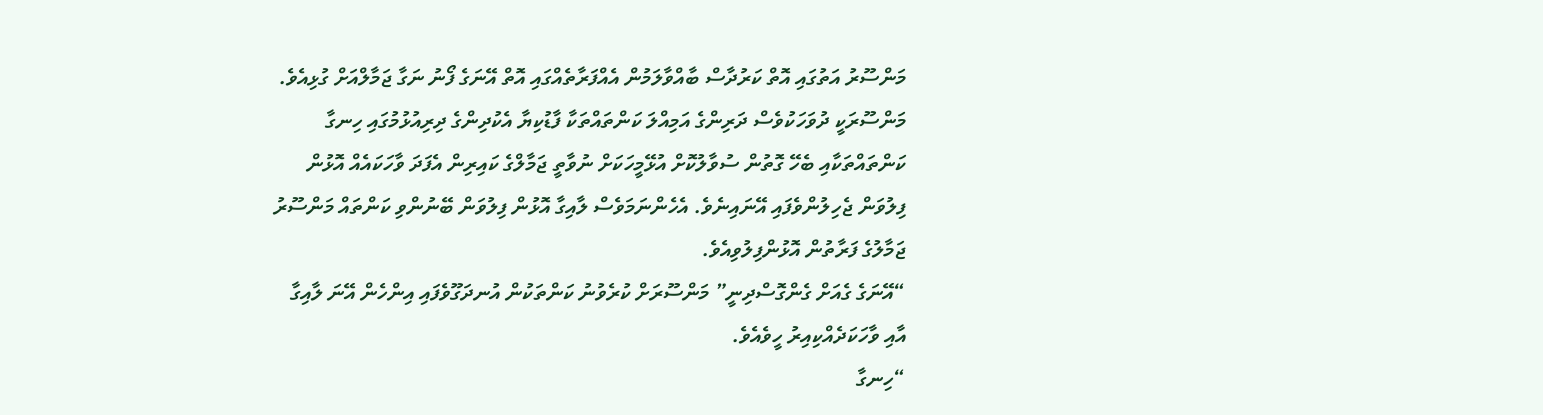މަންސޫރު އަތުގައި އޮތް ކަރުދާސް ބާއްވާލަމުން އެއްފަރާތެއްގައި އޮތް އޭނަގެ ފޯނު ނަގާ ޖަމާލްއަށް ގުޅިއެވެ. މަންސޫރަކީ ދުވަހަކުވެސް ދަރިންގެ އަމިއްލަ ކަންތައްތަކާ ފާޑުކިޔާ އެކުދިންގެ ދިރިއުޅުމުގައި ހިނގާ ކަންތައްތަކާއި ބެހޭ ގޮތުން ސުވާލުކޮށް އުޅޭމީހަކަށް ނުވާތީ ޖަމާލްގެ ކައިރިން އެފަދަ ވާހަކައެއް އޮޅުން ފިލުވަން ޖެހިލުންވެފައި އޭނައިނެވެ. އެހެންނަމަވެސް ލާއިގާ އޮޅުން ފިލުވަން ބޭނުންވި ކަންތައް މަންސޫރު ޖަމާލުގެ ފަރާތުން އޮޅުންފިލުވިއެވެ.
“އޭނަގެ ގެއަށް ގެންގޮސްދިނީ” މަންސޫރަށް ކުރެވުނު ކަންތަކުން އުނދަގޫވެފައި އިންހެން އޭނަ ލާއިގާ އާއި ވާހަކަދެއްކިއިރު ހީވެއެވެ.
“ހިނގާ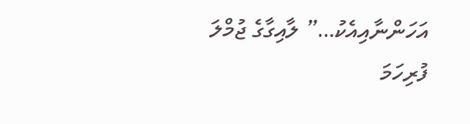އަހަންނާއިއެކު…” ލާއިގާގެ ޖުމްލަ ފުރިހަމަ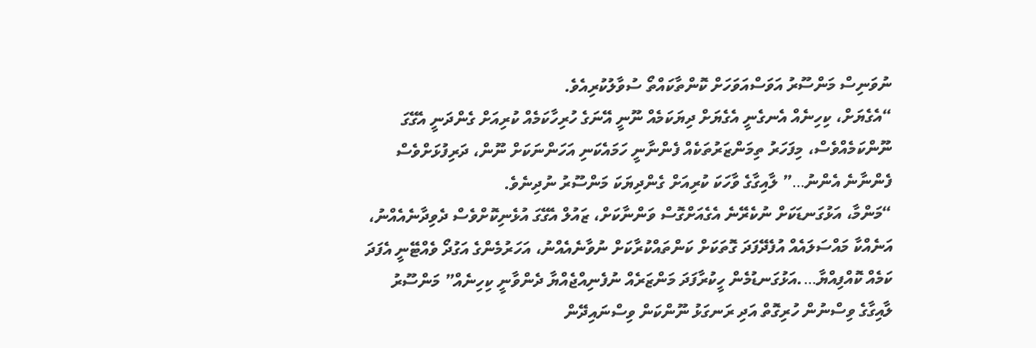ނުވަނިސް މަންސޫރު އަވަސްއަވަހަށް ކޮންތާކައްތޯ ސުވާލުކުރިއެވެ.
“އެގެޔަށް، ކިހިނެއް އެނގެނީ އެގެޔަށް ދިޔަކަމެއް ނޫނީ އޭނަގެ ހުރިހާކަމެއް ކުރިއަށް ގެންދަނީ އެގޭގަ ނޫންކަމެއްވެސް، މިފަހަރު ތިމަންޒަރުތަކެއް ފެންނާނީ ހަމައެކަނި އަހަންނަކަށް ނޫން، ދަރިފުޅަށްވެސް ފެންނާނެ އެންނު…” ލާއިގާގެ ވާހަކަ ކުރިއަށް ގެންދިޔަކަ މަންސޫރު ނުދިނެވެ.
“މަންމާ، އަޅުގަނޑަކަށް ނުކެރޭނެ އެގެއަށްގޮސް ވަންނާކަށް، ޒައުލް އެގޭގަ އުޅެނިކޮށްވެސް ދެވިދާނެއެއްނު، އަނެއްކާ މައްސަލައެއް އުފެދޭފަދަ ގޮތަކަށް ކަންތައްކުރާކަށް ނުވާނެއެއްނު، އަހަރުމެންގެ އަގުދޯ ވެއްޓޭނީ އެފަދަ ކަމެއް ކޮއްފިއްޔާ….އަޅުގަނޑުމެން ހީކުރާފަދަ މަންޒަރެއް ނުފެނިއްޖެއްޔާ ދެންވާނީ ކިހިނެއް” މަންސޫރު ލާއިގާގެ ވިސްނުން ހުރިގޮތް އަދި ރަނގަޅު ނޫންކަން ވިސްނައިދޭން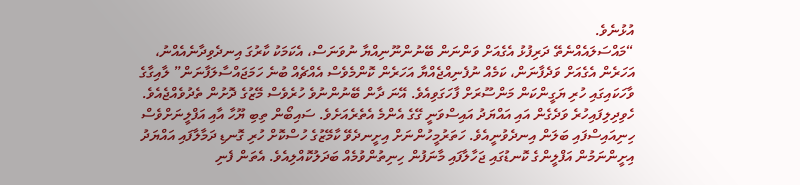އުޅުނެވެ.
“މައްސަލައެއްނެތޭ ދަރިފުޅު އެގެއަށް ވަންނަން ބޭނުންނޫނިއްޔާ ނުވަނަސް، އެކަމަކު ކާރުގަ އިނދެވިދާނެއެއްނު، އަހަރެން އެގެއަށް ވަދެފާނަން، ކަމެއް ނުފެނިއްޖެއްޔާ އަހަރެން ކޮންމެވެސް އެއްޗެއް ބުނެ ހަމަޖައްސާލަފާނަން” ލާއިގާގެ ވާހަކައިގައި ހުރި ޔަގީންކަން މަންސޫރަށް ފާހަގަވިއެވެ. އޭނަ ދާން ބޭނުންނުވެ ހުރެވެސް މޭޒުގެ ދޮށުން ތެދުވެއްޖެއެވެ.
ހެވިދިލިފައިހުރެ ވަދެގެން އައި އައްޔަދު އައިސްވަނީ ގޭގެ އެންމެ އެތެރެއަށެވެ. ސައިބޯން ތިބި ޔޫހާ އާއި އަފްލީނަށްވެސް ހިނިއައިސްފައި ބަލަން އިނދެވުނީއެވެ. ހަތަރުމީހުންނަށް އިށީނދެވޭ ކާމޭޒުގެ ހުސްކޮށް ހުރި ގޮނޑި ދަމާލާފައި އައްޔަދު އިށީންނަމުން އަފްލީންގެ ކޮނޑުގައި ޖަހާލާފައި މާނަފުން ހިނިތުންވުމެއް ބަދަލުކޮއްލިއެވެ. އެތަން ފެނި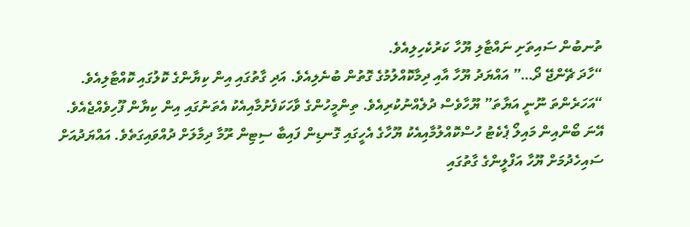ތުނބުން ސައިތަށި ނައްޓާލި ޔޫހާ ކަރުކެހިލިއެވެ.
“ހާދަ ޗޭންޖޭ ދޯ…” އައްޔަދު ޔޫހާ އާއި ދިމާކޮއްލުމުގެ ގޮތުން ބުނެލިއެވެ. އަދި ގާތުގައި އިން ކިޔާންގެ ކޮލުގައި ކޮއްޓާލިއެވެ.
“އަހަރެންތަ ނޫނީ އަޔާތަ” ޔޫހާވެސް ދުލެއްނުކުރިއެވެ. ތިންމީހުންގެ ވާހަކަފެށުމާއިއެކު އެތަނުގައި އިން ކިޔާން ފޫހިވެއްޖެއެވެ. އޭނަ ބޯންއިން މައިލޯ ޕެކެޓު ހުސްކޮއްލުމާއިއެކު ޔޫހާގެ އެހީގައި ގޮނޑިން ފައިބާ ސިޓިން ރޫމާ ދިމާލަށް ދުއްވައިގަތެވެ. އައްޔަދުއަށް ސައިހެދުމަށް ޔޫހާ އަފްލީންގެ ގާތުގައި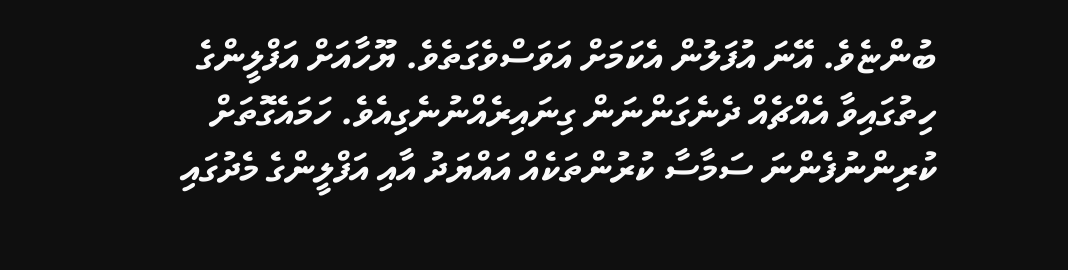ބުންޏެވެ. އޭނަ އުފަލުން އެކަމަށް އަވަސްވެގަތެވެ. ޔޫހާއަށް އަފްލީންގެ ހިތުގައިވާ އެއްޗެއް ދެނެގަންނަން ގިނައިރެއްނުނެގިއެވެ. ހަމައެގޮތަށް ކުރިންނުފެންނަ ސަމާސާ ކުރުންތަކެއް އައްޔަދު އާއި އަފްލީންގެ މެދުގައި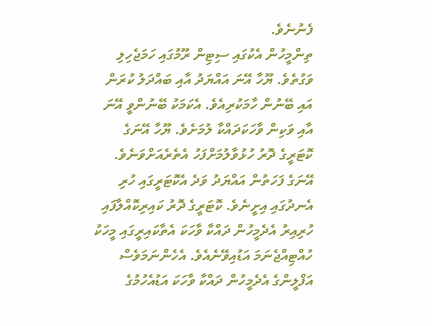ފެނުނެވެ.
ތިންމީހުން އެކުގައި ސިޓިން ރޫމުގައި ހަމަޖެހިލި ވަގުތެވެ. ޔޫހާ އޭނަ އައްޔަދު އާއި ބައްދަލު ކުރަން އައި ބޭނުން ހާމަކުރިއެވެ. އެކަމަކު ބޭނުންވީ އޭނަ އާއި ވަކިން ވާހަކަދައްކާ ލުމަށެވެ. ޔޫހާ އޭނަގެ ކޮޓަރީގެ ދޮރު ހުޅުވާލުމަށްފަހު އެތެރެއަށްވަނެވެ. އޭނަގެ ފަހަތުން އައްޔަދު ވަދެ އެކޮޓަރީގައި ހުރި އެނދުގައި އިށީނެވެ. ކޮޓަރީގެ ދޮރު ކައިރިކޮއްލާފައި ހުރިއިރު އެދެމީހުން ދައްކާ ވާހަކަ އެތާކައިރީގައި މީހަކު ހުއްޓިއްޖެނަމަ އަޑުއިވޭނެއެވެ. އެހެންނަމަވެސް އަފްލީންގެ އެދެމީހުން ދައްކާ ވާހަކަ އަޑުއެހުމުގެ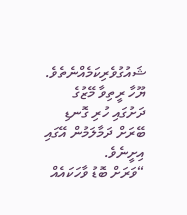ޝައުގުވެރިކަމެއްނެތެވެ. ޔޫހާ ރީތިވާ މޭޒުގެ ދަށުގައި ހުރި ގޮނޑި ބޭރަށް ދަމާލަމުން އޭގައި އިށީނެވެ.
“ވަރަށް ބޮޑު ވާހަކައެއް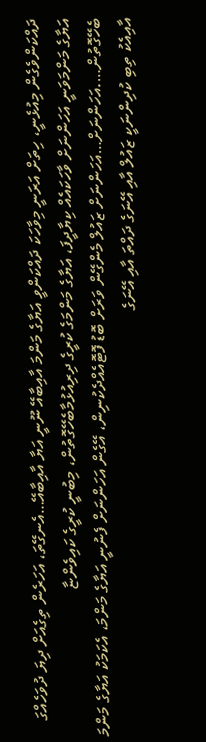ދައްކަންވެގެން މިއުޅެނީ، ހިތަށް އަރަނީ މިވާހަކަ ދައްކަންވީ އަޔާގެ މަންމަ އާއިބާއޭ ނޫނީ އަޔާ އާއިބާއޭ…އެނގޭތަ، އަހަރެން ތިގެއަށް ދިޔަ ދުވަހެއްގަ އަޔާގެ މަންމަވަނީ އަހަންނަށް ވާހަކައެއް ކިޔާދީފަ، އަޔާގެ މަންމަގެ ކުރީގެ ދިރިއުޅުމާބެހޭގޮތުން، މިބުނީ ކުރީގެ ކައިވެންޏާ ބެހޭގޮތުން….އަހަންނަށް…އަހަންނަށް ޒައުލް މެންގޭން ވަރަށް ބޮޑު ފޮޓޮއެއްދެކުނިން، އޭގެން އަހަންނަށް ފެނުނީ އަޔާގެ މަންމަ، އެކަމަކު އަޔާގެ މަންމަ އާއިއެކު ތިބި ކުދިންނަކީ ޒައުލް އާއި އޭނަގެ ދައްތަ އާއި އޭނަގެ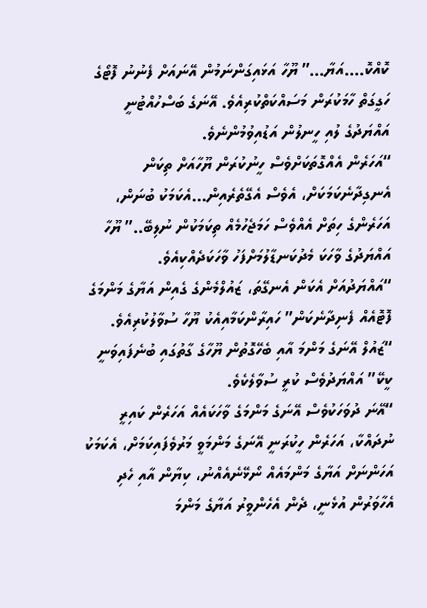ކޮއްކޮ….އަޔާ…” ޔޫހާ އަޅައިގަންނަމުން އޭނައަށް ފެނުނު ފޮޓޯގެ ހަގީގަތް ހާމަކުރަން މަސައްކަތްކުރިއެވެ. އޭނަގެ ބަސްހުއްޓުނީ އައްޔަދުގެ ލުއި ހީނލުން އަޑުއިވުމުންނެވެ.
“އަހަރެން އެއްގޮތަކަށްވެސް ހީނުކުރަން ޔޫހާއަށް ތިކަން އެނގިދާނެކަމަކަށް، އެވެސް އެގޭތެރެއިން…އެކަމަކު ބުނަން، އަހަރެންގެ ހިތަށް އެއްވެސް ހަމަޖެހުމެއް ތިކަމަކުން ނުލިބޭ..” ޔޫހާ އައްޔަދުގެ ވާހަކަ މެދުކަނޑާލުމަށްފަހު ވާހަކަދެއްކިއެވެ.
“އައްޔަދުއަށް އެކަން އެނގޭތަ، ޒައުލްމެންގެ ގެއިން އަޔާގެ މަންމަގެ ފޮޓޮއެއް ފެނިދާނެކަން” ހައިރާންކަމާއިއެކު ޔޫހާ ސުވާލުކުރިއެވެ.
“ޒައުލް އޭނަގެ މަންމަ އާއި ބެހޭގޮތުން ޔޫހާގެ ގާތުގައި ބުނެފައިވަނީ ކީކޭ” އައްޔަދުވެސް ކުރީ ސުވާލެކެވެ.
“އޭނަ ދުވަހަކުވެސް އޭނަގެ މަންމަގެ ވާހަކައެއް އަހަރެން ކައިރީ ނުދައްކާ، އަހަރެން ހީކުރަނީ އޭނަގެ މަންމަވީ މަރުވެފައިކަމަށް، އެކަމަކު އަހަންނަށް އަޔާގެ މަންމައެއް ނޯޅޭނެއެއްނު، ކިޔާން އާއި ހެދި އެހާވަރުން އުޅެނީ، ދެން އެހެންވީރު އަޔާގެ މަންމަ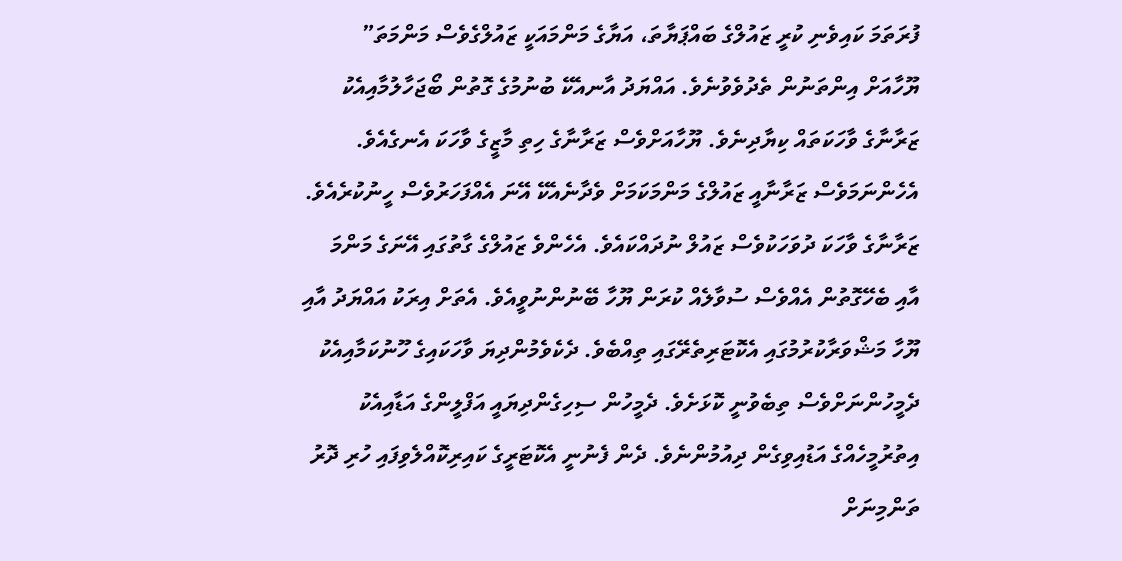ފުރަތަމަ ކައިވެނި ކުރީ ޒައުލްގެ ބައްޕަޔާތަ، އަޔާގެ މަންމައަކީ ޒައުލްގެވެސް މަންމަތަ” ޔޫހާއަށް އިންތަނުން ތެދުވެވުނެވެ. އައްޔަދު އާނއެކޭ ބުނުމުގެ ގޮތުން ބޯޖަހާލުމާއިއެކު ޒަރާނާގެ ވާހަކަތައް ކިޔާދިނެވެ. ޔޫހާއަށްވެސް ޒަރާނާގެ ހިތި މާޒީގެ ވާހަކަ އެނގެއެވެ. އެހެންނަމަވެސް ޒަރާނާއީ ޒައުލްގެ މަންމަކަމަށް ވެދާނެއެކޭ އޭނަ އެއްފަހަރުވެސް ހީނުކުރެއެވެ. ޒަރާނާގެ ވާހަކަ ދުވަހަކުވެސް ޒައުލް ނުދައްކައެވެ. އެހެންވެ ޒައުލްގެ ގާތުގައި އޭނަގެ މަންމަ އާއި ބެހޭގޮތުން އެއްވެސް ސުވާލެއް ކުރަން ޔޫހާ ބޭނުންނުވީއެވެ. އެތަށް އިރަކު އައްޔަދު އާއި ޔޫހާ މަޝްވަރާކުރުމުގައި އެކޮޓަރިތެރޭގައި ތިއްބެވެ. ދެކެވެމުންދިޔަ ވާހަކައިގެ ހޫނުކަމާއިއެކު ދެމީހުންނަށްވެސް ތިބެވުނީ ކޮޅަށެވެ. ދެމީހުން ސިހިގެންދިޔައީ އަފްލީންގެ އަޑާއިއެކު އިތުރުމީހެއްގެ އަޑުއިވިގެން ދިއުމުންނެވެ. ދެން ފެނުނީ އެކޮޓަރީގެ ކައިރިކޮއްލެވިފައި ހުރި ދޮރު ތަންމިނަށް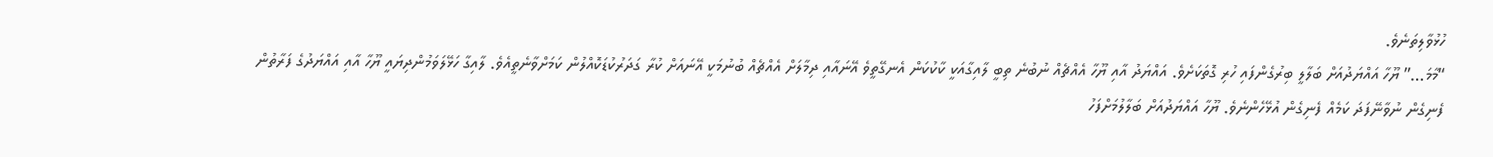ހުޅުވާލިތަނެވެ.
“މާމަ…” ޔޫހާ އައްޔަދުއަށް ބަލާލީ ބިރުގެންފައި ހުރި ގޮތަކަށެވެ. އައްޔަދު އާއި ޔޫހާ އެއްޗެއް ނުބުނެ ތިބީ ލާއިގާއަކީ ކާކުކަން އެނގޭތީވެ އޭނައާއި ދިމާލަށް އެއްޗެއް ބުނުމަކީ އޭނައަށް ކުރާ ގަދަރުކުޑަކޮއްލުން ކަމަށްވާނެތީއެވެ. ލާއިގާ ހަޅޭލަވަމުންދިޔައީ ޔޫހާ އާއި އައްޔަދުގެ ފަރާތުން ފެނިގެން ނުވާނޭފަދަ ކަމެއް ފެނިގެން އުޅޭހެންނެވެ. ޔޫހާ އައްޔަދުއަށް ބަލާލުމަށްފަހު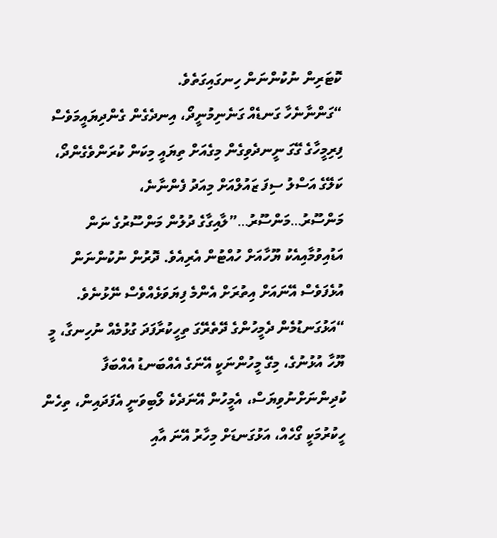ކޮޓަރިން ނުކުންނަން ހިނގައިގަތެވެ.
“ގަންނާނެހާ ގަނޑެއް ގަނެނިމުނީދޯ، އިނދެގެން ގެންދިޔައީމަވެސް ފިރިމީހާގެ ގޭގަ ނީނދެވިގެން މިގެއަށް ތިޔައީ މިކަން ކުރަންވެގެންދޯ، ކަލޭގެ އަސްލު ސިފަ ޒައުލްއަށް މިއަދު ފެންނާނެ، މަންސޫރު…މަންސޫރު…”ލާއިގާގެ ދުލުން މަންސޫރުގެ ނަން އަޑުއިވުމާއިއެކު ޔޫހާއަށް ހުއްޓުން އެރިއެވެ. ދޮރުން ނުކުންނަން އުޅެފަވެސް އޭނައަށް އިތުރަށް އެންމެ ފިޔަވަޅެއްވެސް ނޭޅުނެވެ.
“އަޅުގަނޑުމެން ދެމީހުންގެ ދޭތެރޭގަ ތިހީކުރާފަދަ ގުޅުމެއް ނުހިނގާ، މީ ޔޫހާ އުޅުނުގެ، މިގޭ މީހުންނަކީ އޭނަގެ އެއްބަނޑު އެއްބަފާ ކުދިންނަށްނުވިޔަސް، އެމީހުން އޭނަދެކެ ލޯބިވަނީ އެފަދައިން، ތިހެން ހީކުރުމަކީ ގޯހެއް، އަޅުގަނޑަށް މިހާރު އޭނަ އާއި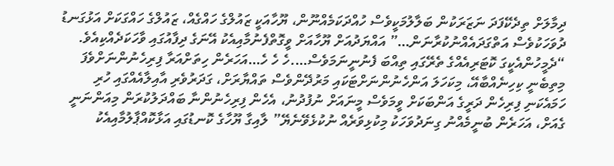ދިމާލަށް ތިދެކޭފަދަ ނަޒަރަކުން ބަލާލުމަކީވެސް ހުއްދަކަމެއްނޫން، ޔޫހާއަކީ ޒައުލްގެ ހައްގެއް، ޒައުލްގެ ހައްގަކަށް އަޅުގަނޑު ދުވަހަކުވެސް އަތްގަދައެއްނުކުރާނަން…” އައްޔަދުއަށް ޔޫހާއަށް ވީގޮތްފެނުމާއިއެކު އޭނަގެ ދިފާއުގައި ވާހަކަދެއްކިއެވެ.
“ދެމީހުންއެކީގަ ކޮޓަރިއެއްގެ ތެރޭގައި ތިއްބަ ފެނުނީނަމަވެސް….ހެ ހެ ހެ…އަހަރެން ހިތަށްއަރާ ފިރިހެނުންނަށްވެފަ މިތިބެނީ ކިހިނެއްބާއޭ، މިކަހަލަ އަންހެނުންނަށްޓަކައި މަރުދޭންވެސް ތައްޔާރަށް، ގަދަރުވެރި އާއިލާއެއްގައި ހުރި ހަމައެކަނި ފިރިހެން ދަރީގެ އަންބަކަށް ވީމަވެސް މީނައަށް ނުފުދުނު، އެހެން ފިރިހެނުންނާ ބައްދަލުކުރަން މިއަންނަނީ ގެއަށް، އަހަރެން ބުނީމެއްނު ގިނަދުވަހަކު މިކުޅިވަރެއް ނުކުޅެވޭނެޔޭ” ލާއިގާ ޔޫހާގެ ކޮނޑުގައި އަޅާކޮއްޕާލުމާއިއެކު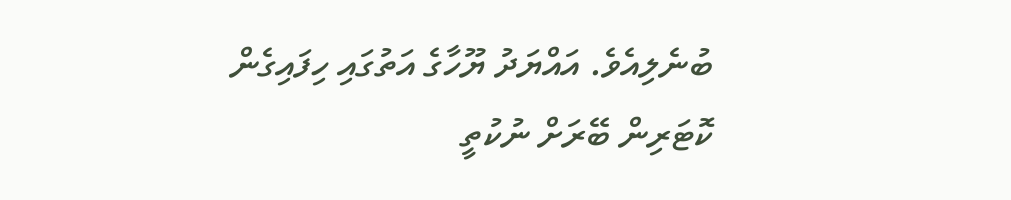ބުނެލިއެވެ. އައްޔަދު ޔޫހާގެ އަތުގައި ހިފައިގެން ކޮޓަރިން ބޭރަށް ނުކުތީ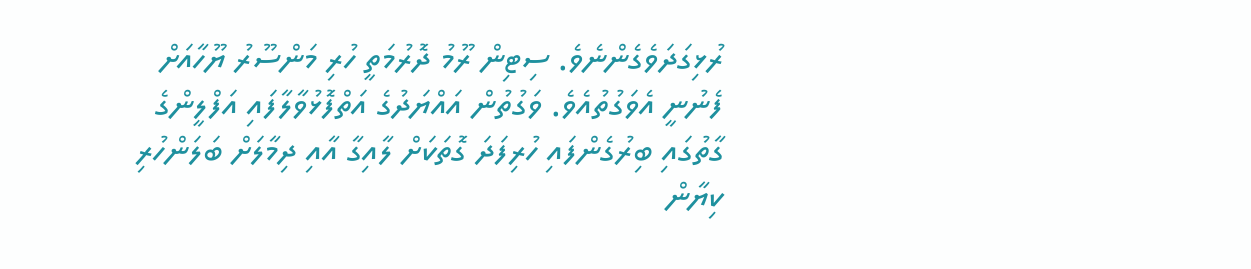ރުޅިގަދަވެގެންނެވެ. ސިޓިން ރޫމު ދޮރުމަތީ ހުރި މަންސޫރު ޔޫހާއަށް ފެނުނީ އެވަގުތުއެވެ. ވަގުތުން އައްޔަދުގެ އަތްފޮޅުވާލާފައި އަފްލީންގެ ގާތުގައި ބިރުގެންފައި ހުރިފަދަ ގޮތަކަށް ލާއިގާ އާއި ދިމާލަށް ބަލަންހުރި ކިޔާން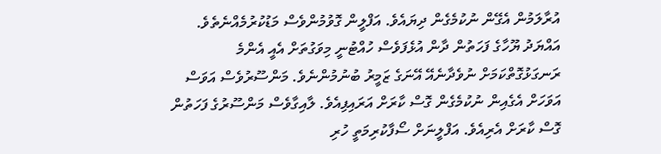އުރާލަމުން އެގޭން ނުކުމެގެން ދިޔައެވެ. އަފްލީން ގޮވުމުންވެސް މަޑުކުރުމެއްނެތެވެ. އައްޔަދު ޔޫހާގެ ފަހަތުން ދާން އުޅެފަވެސް ހުއްޓުނީ މިވަގުތަށް އެއީ އެންމެ ރަނގަޅުގޮތްކަމަށް ނުވެދާނެއޭ އޭނަގެ ޒަމީރު ބުނުމުންނެވެ. މަންސޫރުވެސް އަވަސް އަވަހަށް އެގެއިން ނުކުމެގެން ގޮސް ކާރަށް އަރައިފިއެވެ. ލާއިގާވެސް މަންސޫރުގެ ފަހަތުން ގޮސް ކާރަށް އެރިއެވެ. އަފްލީނަށް ސޯފާކުރިމަތީ ހުރި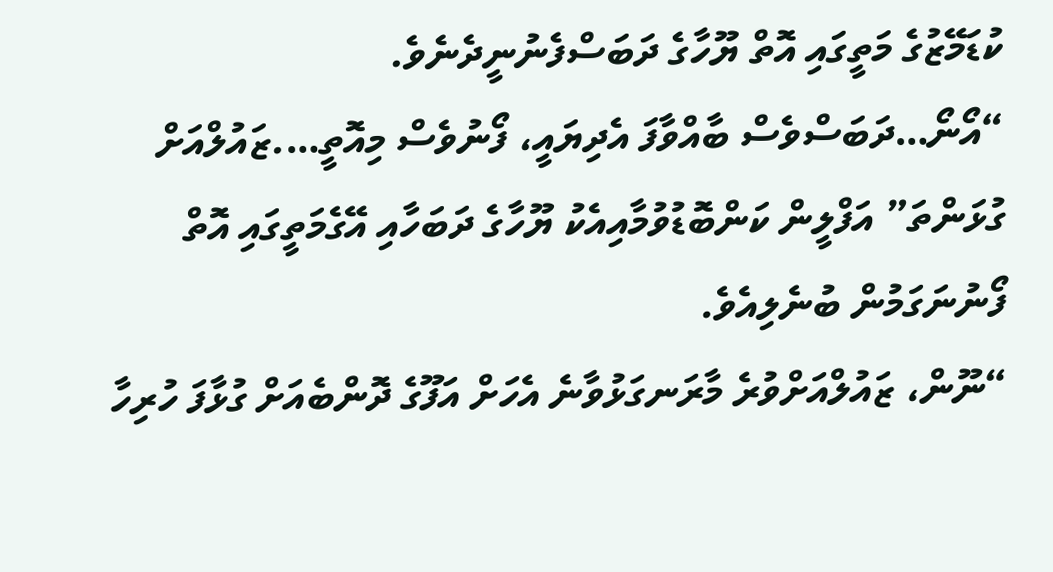ކުޑަމޭޒުގެ މަތީގައި އޮތް ޔޫހާގެ ދަބަސްފެނުނީދެނެވެ.
“އޯނޯ…ދަބަސްވެސް ބާއްވާފަ އެދިޔައީ، ފޯނުވެސް މިއޮތީ….ޒައުލްއަށް ގުޅަންތަ” އަފްލީން ކަންބޮޑުވުމާއިއެކު ޔޫހާގެ ދަބަހާއި އޭގެމަތީގައި އޮތް ފޯނުނަގަމުން ބުނެލިއެވެ.
“ނޫން، ޒައުލްއަށްވުރެ މާރަނގަޅުވާނެ އެހަށް އަފޫގެ ދޮންބެއަށް ގުޅާފަ ހުރިހާ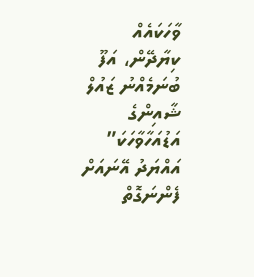ވާހަކައެއް ކިޔާދޭން، އަފޫ ބުނަމެއްނު ޒައުލް ޝާއިންގެ އަޑުއަހާވާހަކަ” އައްޔަދު އޭނައަށް ފެންނަގޮތް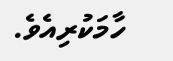ހާމަކުރިއެވެ.